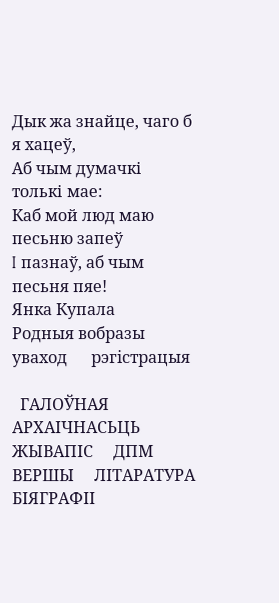Дык жа знайце, чаго б я хацеў,
Аб чым думачкі толькі мае:
Каб мой люд маю песьню запеў
I пазнаў, аб чым песьня пяе!
Янка Купала
Родныя вобразы
уваход      рэгiстрацыя

  ГАЛОЎНАЯ     АРХАІЧНАСЬЦЬ     ЖЫВАПІС     ДПМ     ВЕРШЫ     ЛІТАРАТУРА     БІЯГРАФІІ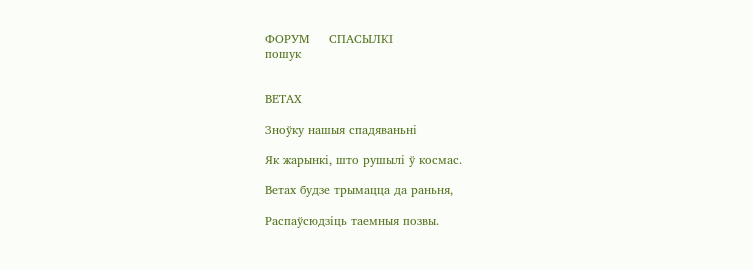ФОРУМ     СПАСЫЛКІ
пошук


ВЕТАХ

Зноўку нашыя спадяваньні

Як жарынкі, што рушылі ў космас.

Ветах будзе трымацца да раньня,

Распаўсюдзіць таемныя позвы.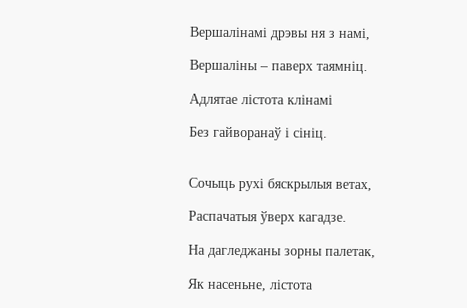Вершалінамі дрэвы ня з намі,

Вершаліны – паверх таямніц.

Адлятае лістота клінамі

Без гайворанаў і сініц.


Сочыць рухі бяскрылыя ветах,

Распачатыя ўверх кагадзе.

На дагледжаны зорны палетак,

Як насеньне, лістота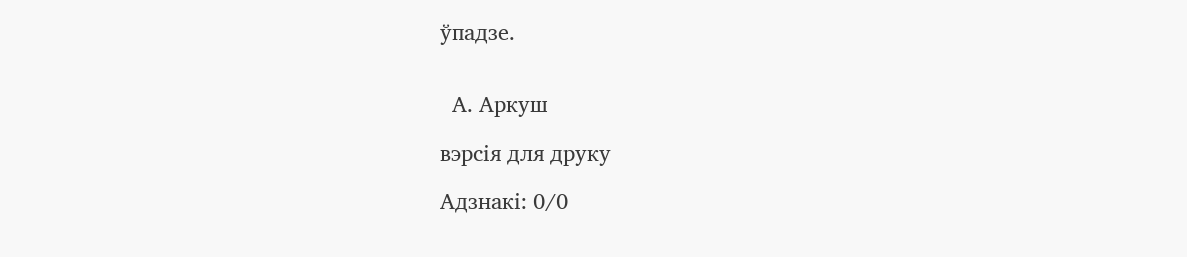ўпадзе.


  А. Аркуш

вэрсія для друку

Адзнакi: 0/0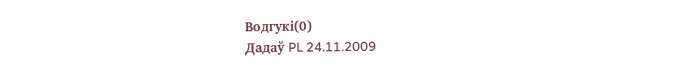Водгукі(0)
Дадаў PL 24.11.2009